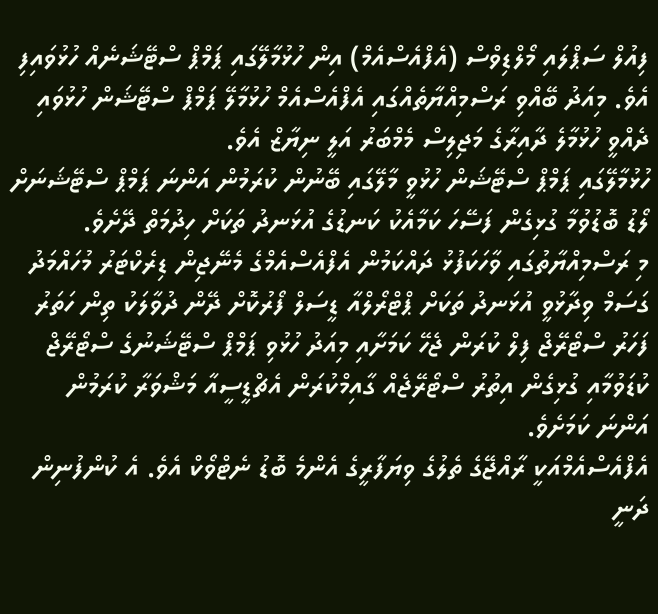ފިއުލް ސަޕްލައި މޯލްޑިވްސް (އެފްއެސްއެމް) އިން ހުޅުމާލޭގައި ޕަމްޕް ސްޓޭޝަނެއް ހުޅުވައިފި އެވެ. މިއަދު ބޭއްވި ރަސްމިއްޔާތެއްގައި އެފްއެސްއެމް ހުޅުމާލޭ ޕަމްޕް ސްޓޭޝަން ހުޅުވައި ދެއްވީ ހުޅުމާލެ ދާއިރާގެ މަޖިލިސް މެމްބަރު އަލީ ނިޔާޒް އެވެ.
ހުޅުމާލޭގައި ޕަމްޕް ސްޓޭޝަން ހުޅުވީ މާލޭގައި ބޭނުން ކުރަމުން އަންނަ ޕަމްޕް ސްޓޭޝަނަށް ލޯޑު ބޮޑުވުމާ ގުޅިގެން ފަސޭހަ ކަމާއެކު ކަނޑުގެ އުޅަނދު ތަކަށް ހިދުމަތް ދޭށެވެ.
މި ރަސްމިއްޔާތުގައި ވާހަކަފުޅު ދައްކަމުން އެފްއެސްއެމްގެ މެނޭޖިން ޑިރެކްޓަރު މުހައްމަދު ގަސަމް ވިދާޅުވީ އުޅަނދު ތަކަށް ޕްޓްރޯލްއާ ޑީސަލް ފޯރުކޮށް ދޭން ދުވާލަކު ތިން ހަތަރު ފަހަރު ސްޓޯރޭޖް ފިލް ކުރަން ޖެހޭ ކަމަށާއި މިއަދު ހުޅުވި ޕަމްޕް ސްޓޭޝަނުގެ ސްޓޯރޭޖް ކުޑަވުމާއި ގުޅިގެން އިތުރު ސްޓޯރޭޖެއް ގާއިމްކުރަން އެޗްޑީސީއާ މަޝްވަރާ ކުރަމުން އަންނަ ކަމަށެވެ.
އެފްއެސްއެމްއަކީ ރާއްޖޭގެ ތެލުގެ ވިޔަފާރީގެ އެންމެ ބޮޑު ނެޓްވޯކް އެވެ. އެ ކުންފުނިން ދަނީ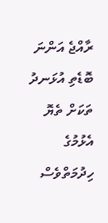ރާއްޖެ އަންނަ ބޮޑެތި އުޅަނދު ތަކަށް ތެޔޮ އެޅުމުގެ ހިދުމަތްވެސް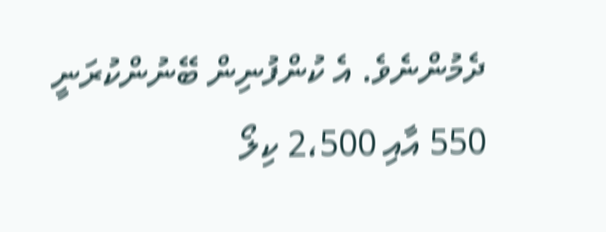ދެމުންނެވެ. އެ ކުންފުނިން ބޭނުންކުރަނީ 550 އާއި 2،500 ކިލޯ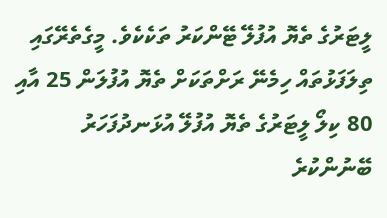ލީޓަރުގެ ތެޔޮ އުފުލޭ ޓޭންކަރު ތަކެކެވެ. މީގެތެރޭގައި ތިލަފަޅުތައް ހިމެނޭ ރަށްތަކަށް ތެޔޮ އުފުލަން 25 އާއި 80 ކިލޯ ލީޓަރުގެ ތެޔޮ އުފުލޭ އުޅަނދުފަހަރު ބޭނުންކުރެ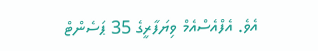އެވެ. އެފްއެސްއެމް ވިޔަފާރީގެ 35 ޕަސެންޓް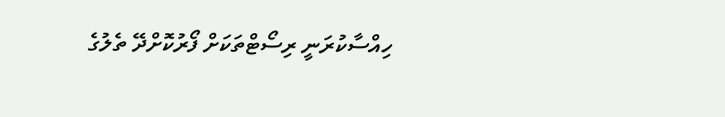ހިއްސާކުރަނީ ރިސޯޓްތަކަށް ފޯރުކޮށްދޭ ތެލުގެ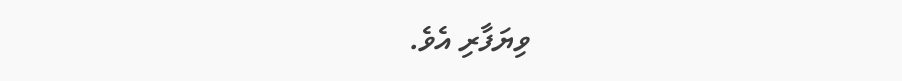ވިޔަފާރި އެވެ.